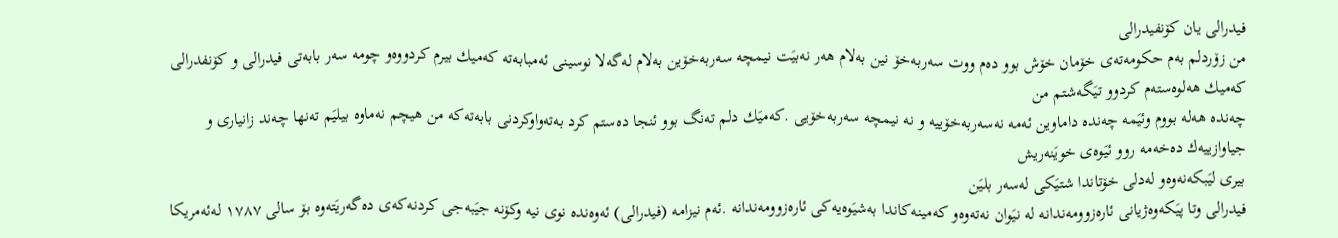فيدرالی يان كۆنفيدرالی
من زۆردلم به‌م حكومه‌ته‌ی خۆمان خۆش بوو ده‌م ووت سه‌ربه‌خۆ نين به‌لام هه‌ر نه‌بيَت نيمچه‌ سه‌ربه‌خۆين به‌لام له‌گه‌لا نوسينی ئه‌مبابه‌ته‌ كه‌ميك بيرم كردووه‌و چومه‌ سه‌ر بابه‌تی فيدرالی و كۆنفدرالی  كه‌ميك هه‌لوه‌سته‌م كردوو تيَگه‌شتم من
چه‌نده‌ هه‌له‌ بووم وئيَمه‌ چه‌نده‌ داماوين ئه‌مه‌ نه‌سه‌ربه‌خۆييه‌ و نه‌ نيمچه‌ سه‌ربه‌خۆيی .كه‌ميَك دلم ته‌نگ بوو ئنجا ده‌ستم كرد به‌ته‌واوكردنی بابه‌ته‌كه‌ من هيچم نه‌ماوه‌ بيليَم ته‌نها چه‌ند زانياری و جياوازييه‌ك ده‌خه‌مه‌ روو ئيَوه‌ی خويَنه‌ريش
بيری ليَبكه‌نه‌وه‌و له‌دلی خۆتاندا شتيَكی له‌سه‌ر بليَن
فيدرالی وتا پيَكه‌وه‌ژيانی ئاره‌زوومه‌ندانه‌ له‌ نيَوان نه‌ته‌وه‌و كه‌مينه‌كاندا به‌شيَوه‌يه‌كی ئاره‌زوومه‌ندانه‌ .ئه‌م نيزامه‌ (فيدرالی) ئه‌وه‌نده‌ نوی نيه‌ وكۆنه‌ جيَبه‌جی كردنه‌كه‌ی ده‌گه‌ريَته‌وه‌ بۆ سالی ١٧٨٧ له‌ئه‌مريكا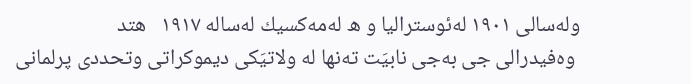وله‌سالی ١٩٠١ له‌ئوستراليا و ه‌ له‌مه‌كسيك له‌ساله‌ ١٩١٧   هتد
 وه‌فيدرالی جی به‌جی نابيَت ته‌نها له‌ ولاتيَكی ديموكراتی وتحددی پرلمانی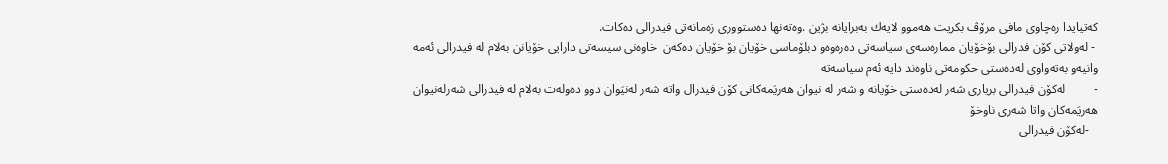كه‌تيايدا ره‌چاوی مافی مرۆڤ بكريت هه‌موو لايه‌ك به‌برايانه‌ بژين .وه‌ته‌نها ده‌ستووری زه‌مانه‌تی فيدرالی ده‌كات.
 - له‌ولاتی كۆن فدرالی بۆخۆيان مماره‌سه‌ی سياسه‌تی ده‌ره‌وه‌و دبلۆماسی خۆيان بۆ خۆيان ده‌كه‌ن  خاوه‌نی سيسه‌تی دارایی خۆيانن به‌لام له‌ فيدرالی ئه‌مه‌ وانيه‌و به‌ته‌واوی له‌ده‌ستی حكومه‌تی ناوه‌ند دايه‌ ئه‌م سياسه‌ته‌
-         له‌كۆن فيدرالی برياری شه‌ر له‌ده‌ستی خۆيانه‌ و شه‌ر له‌ نيوان هه‌ريَمه‌كانی كۆن فيدرال واته‌ شه‌ر له‌نيَوان دوو ده‌وله‌ت به‌لام له‌ فيدرالی شه‌رله‌نيوان هه‌ريَمه‌كان واتا شه‌ری ناوخۆ
   -له‌كۆن فيدرالی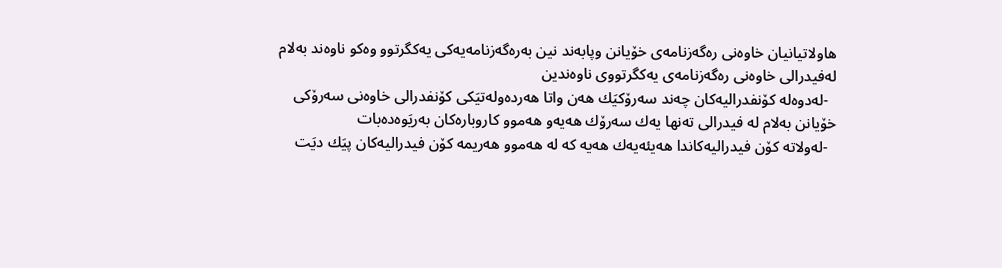هاولاتيانيان خاوه‌نی ره‌گه‌زنامه‌ی خۆيانن وپابه‌ند نين به‌ره‌گه‌زنامه‌يه‌كی يه‌كگرتوو وه‌كو ناوه‌ند به‌لام
له‌فيدرالی خاوه‌نی ره‌گه‌زنامه‌ی يه‌كگرتووی ناوه‌ندين
  -له‌دوه‌له‌ كۆنفدراليه‌كان چه‌ند سه‌رۆكيَك هه‌ن واتا هه‌رده‌وله‌تيَكی كۆنفدرالی خاوه‌نی سه‌رۆكی خۆيانن به‌لام له‌ فيدرالی ته‌نها يه‌ك سه‌رۆك هه‌يه‌و هه‌موو كاروباره‌كان به‌ريَوه‌ده‌بات
  -له‌ولاته‌ كۆن فيدراليه‌كاندا هه‌يئه‌يه‌ك هه‌يه‌ كه‌ له‌ هه‌موو هه‌ريمه‌ كۆن فيدراليه‌كان پيَك ديَت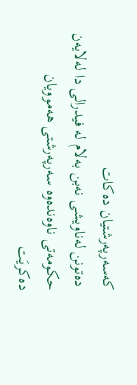كه‌سه‌رپه‌رشتيان ده‌كات
 ده‌تونن له‌ناويشی نه‌بن به‌لام له‌ فيدرالی دا له‌لايه‌ن حكومه‌تی ناوه‌نده‌وه‌ سه‌رپه‌رشتی هه‌موويان ده‌كريَت ‌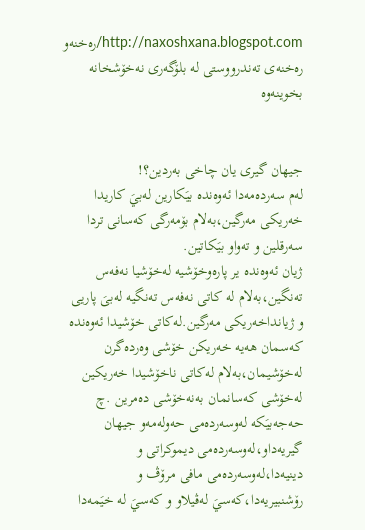http://naxoshxana.blogspot.com/ره‌خنه‌و ره‌خنه‌ی ته‌ندرووستی له‌ بلۆگه‌ری نه‌خۆشخانه‌ بخوينه‌وه‌


جيهان گيری يان چاخی به‌ردين؟!
له‌م سه‌رده‌مه‌دا ئه‌وه‌نده‌ بيَكارين له‌بيَ كاريدا خه‌ريكی مه‌رگين،به‌لام بۆمه‌رگی كه‌سانی تردا سه‌رقلين و ته‌واو بيَكاتين.
ژيان ئه‌وه‌نده‌ ير پاره‌وخۆشيه‌ له‌خۆشيا نه‌فه‌س ته‌نگين،به‌لام له‌ كاتی نه‌فه‌س ته‌نگيه‌ له‌بیَ پاريی و ژيانداخه‌ريكی مه‌رگين.له‌كاتی خۆشيدا ئه‌وه‌نده‌ كه‌سمان هه‌يه‌ خه‌ريكن خۆشی وه‌رده‌گرن له‌خۆشيمان،به‌لام له‌كاتی ناخۆشیدا خه‌ريكين له‌خۆشی كه‌سانمان به‌نه‌خۆشی ده‌مرين .چ حه‌جه‌بيَكه‌ له‌وسه‌رده‌می حه‌وله‌مه‌و جيهان گيريه‌داو،له‌وسه‌رده‌می ديموكراتی و دينيه‌دا،له‌وسه‌رده‌می مافی مرۆڤ و رۆشنبيريه‌دا،كه‌سيَ له‌ڤيلاو و كه‌سيَ له‌ خيَمه‌دا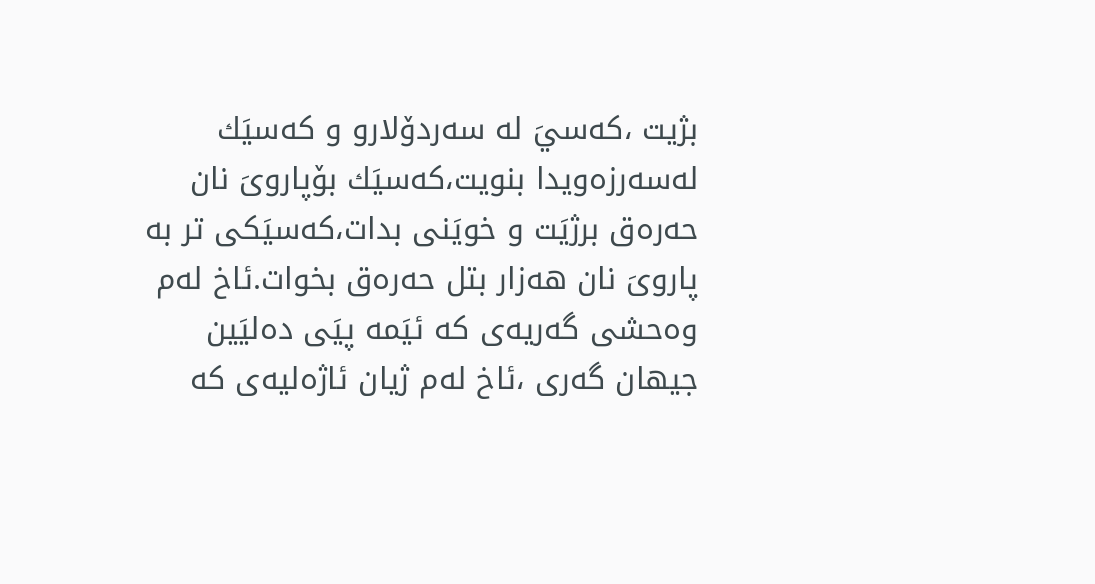بژيت ،كه‌سيَ له‌ سه‌ردۆلارو و كه‌سيَك له‌سه‌رزه‌ويدا بنويت،كه‌سيَك بۆپارویَ نان حه‌ره‌ق برژيَت و خويَنی بدات،كه‌سيَكی تر به‌ پارویَ نان هه‌زار بتل حه‌ره‌ق بخوات.ئاخ له‌م وه‌حشی گه‌ريه‌ی كه‌ ئيَمه‌ پيَی ده‌ليَين جيهان گه‌ری ،ئاخ له‌م ژيان ئاژه‌ليه‌ی كه‌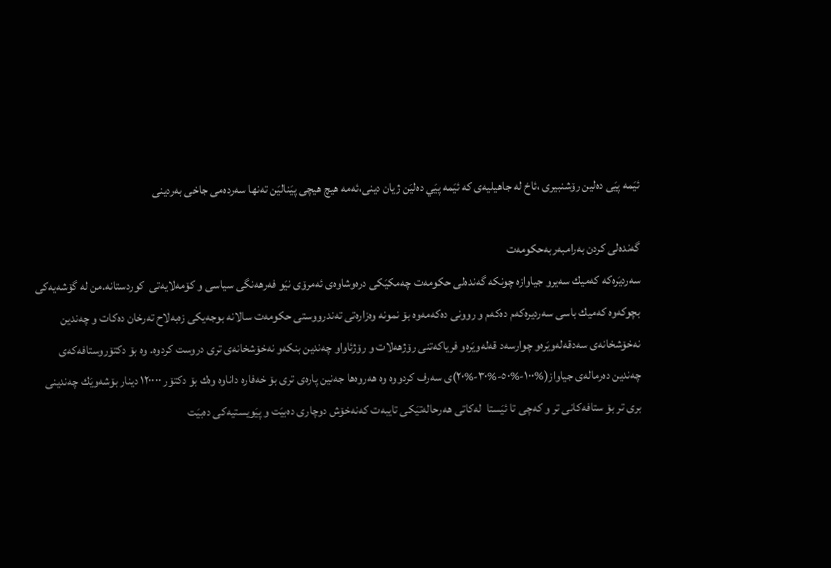ئيَمه‌ پيَی ده‌لين رۆشنبيری ،ئاخ له‌ جاهيليه‌ی كه‌ ئيَمه‌ پيَي ده‌ليَن ژيان دينی،ئه‌مه‌ هيچ هيچی پيَناليَن ته‌نها سه‌رده‌می جاخی به‌ردينی

گه‌نده‌لی كردن به‌رامبه‌ربه‌حكومه‌ت
سه‌رديَره‌كه‌ كه‌ميك سه‌يرو جياوازه‌ چونكه‌ گه‌نده‌لی حكومه‌ت چه‌مكيَكی دره‌وشاوه‌ی ئه‌مرۆی نيَو فه‌رهه‌نگی سياسی و كۆمه‌لايه‌تی  كوردستانه‌.من له‌ گۆشه‌يه‌كی بچوكه‌وه‌ كه‌ميك باسی سه‌رديره‌كه‌م ده‌كه‌م و روونی ده‌كه‌مه‌وه‌ بۆ نمونه ‌وه‌زاره‌تی ته‌ندرووستی حكومه‌ت سالانه‌ بوجه‌يكی زه‌به‌لاح ته‌رخان ده‌كات و چه‌ندين نه‌خۆشخانه‌ی سه‌دقه‌له‌ويَره‌و چوارسه‌د قه‌له‌ويَره‌و فرياكه‌تنی رۆژهه‌لات و رۆژئاواو چه‌ندين بنكه‌و نه‌خۆشخانه‌ی تری دروست كردوه‌. وه‌ بۆ دكتۆروستافه‌كه‌ی چه‌ندين ده‌رماله‌ی جياواز(%١٠٠-%٥٠-%٣٠-%٢٠)ی سه‌رف كردووه‌ وه‌ هه‌روه‌ها جه‌نين پاره‌ی تری بۆ خه‌فاره‌ داناوه‌ وه‌ك بۆ دكتۆر ١٢٠٠٠٠ دينار بۆشه‌ويَك چه‌ندينی بری تر بۆ ستافه‌كانی تر و كه‌چی تا ئيَستا  له‌كاتی هه‌رحاله‌تيَكی تايبه‌ت كه‌نه‌خۆش دوچاری ده‌بيَت و پيَويستيه‌كی ده‌بيَت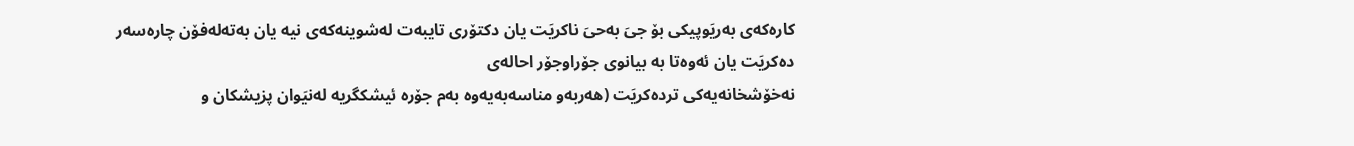كاره‌كه‌ی به‌ريَوپيكی بۆ جیَ به‌حیَ ناكريَت يان دكتۆری تايبه‌ت له‌شوينه‌كه‌ی نيه‌ يان به‌ته‌له‌فۆن چاره‌سه‌ر ده‌كريَت يان ئه‌وه‌تا به‌ بيانوی جۆراوجۆر احاله‌ی
نه‌خۆشخانه‌يه‌كی ترده‌كريَت (هه‌ربه‌و مناسه‌به‌يه‌وه‌ به‌م جۆره‌ ئيشكگريه‌ له‌نيَوان پزيشكان و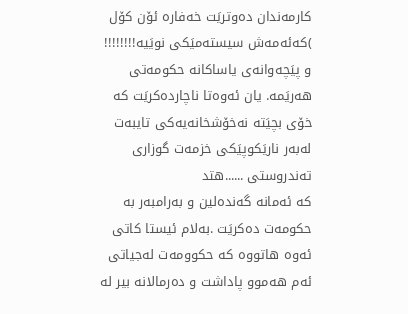كارمه‌ندان ده‌وتريَت خه‌فاره‌ ئۆن كۆل )كه‌ئه‌مه‌ش سيسته‌ميَكی نويَيه‌!!!!!!!! و پيَچه‌وانه‌ی ياساكانه‌ حكومه‌تی هه‌ريَمه‌. يان ئه‌وه‌تا ناچارده‌كريَت كه‌ خۆی بچيَته‌ نه‌خۆشخانه‌يه‌كی تايبه‌ت له‌به‌ر ناريَكوپيَكی خزمه‌ت گوزاری ته‌ندروستی ......هتد
كه‌ ئه‌مانه‌ گه‌نده‌لين و به‌رامبه‌ر به‌ حكومه‌ت ده‌كريَت .به‌لام ئيستا كاتی ئه‌وه‌ هاتووه‌ كه‌ حكوومه‌ت له‌جياتی ئه‌م هه‌موو پاداشت و ده‌رمالانه‌ بير له‌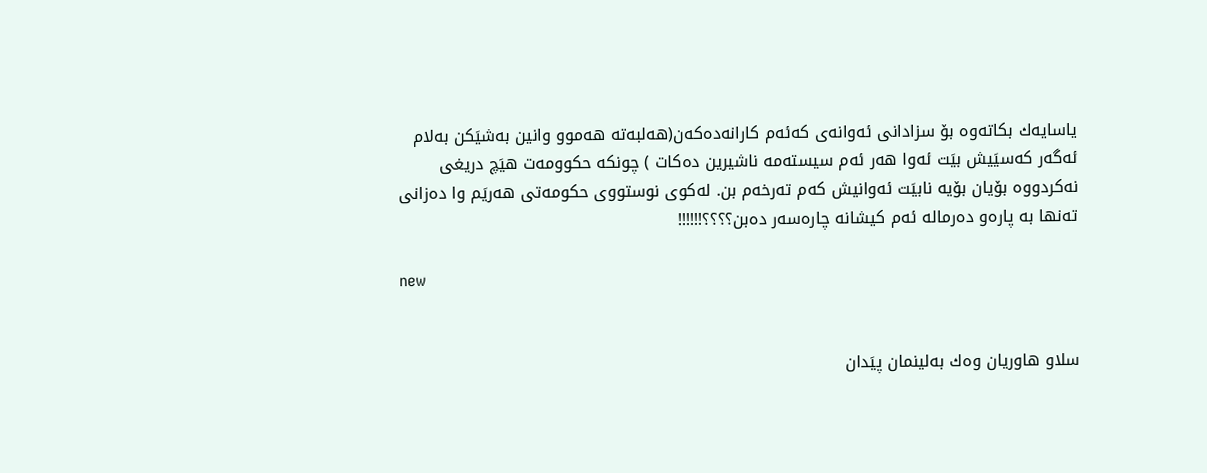ياسايه‌ك بكاته‌وه‌ بۆ سزادانی ئه‌وانه‌ی كه‌ئه‌م كارانه‌ده‌كه‌ن(هه‌لبه‌ته‌ هه‌موو وانين به‌شيَكن به‌لام ئه‌گه‌ر كه‌سيَيش بيَت ئه‌وا هه‌ر ئه‌م سيسته‌مه‌ ناشيرين ده‌كات ) چونكه‌ حكوومه‌ت هيَچ دريغی نه‌كردووه‌ بۆيان بۆيه‌ نابيَت ئه‌وانيش كه‌م ته‌رخه‌م بن. له‌كوی نوستووی حكومه‌تی هه‌ريَم وا ده‌زانی ته‌نها به‌ پاره‌و ده‌رماله‌ ئه‌م كيشانه‌ چاره‌سه‌ر ده‌بن؟؟؟؟!!!!!!

new


سلاو هاوريان وه‌ك به‌لينمان پيَدان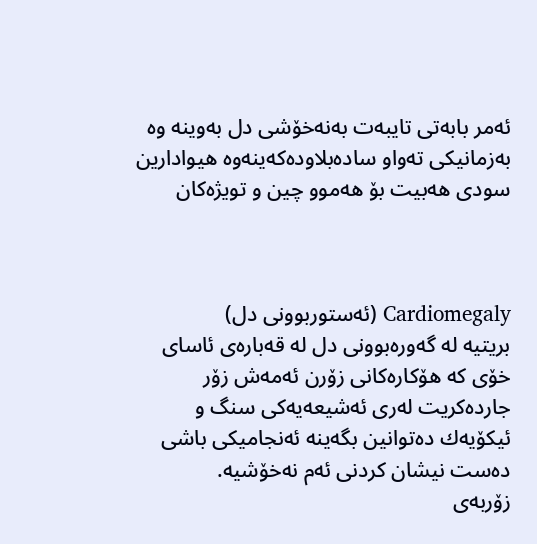ئه‌مر بابه‌تی تايبه‌ت به‌نه‌خۆشی دل به‌وينه‌ وه‌ به‌زمانيكی ته‌واو ساده‌بلاوده‌كه‌ينه‌وه‌ هيوادارين سودی هه‌بيت بۆ هه‌موو چين و تويژه‌كان



Cardiomegaly (ئه‌ستوربوونی دل)
بريتيه‌ له‌ گه‌وره‌بوونی دل له‌ قه‌باره‌ی ئاسای خۆی كه‌ هۆكاره‌كانی زۆرن ئه‌مه‌ش زۆر جارده‌كريت له‌ری ئه‌شيعه‌يه‌كی سنگ و ئيكۆيه‌ك ده‌توانين بگه‌ينه‌ ئه‌نجاميكی باشی ده‌ست نيشان كردنی ئه‌م نه‌خۆشيه‌.
زۆربه‌ی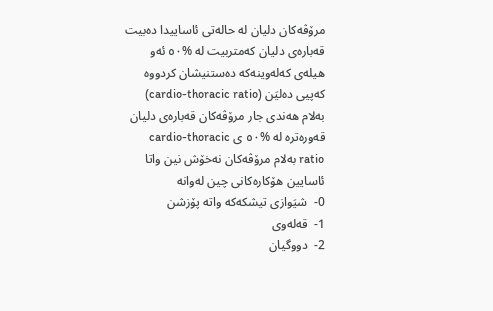مرۆڤه‌كان دليان له‌ حاله‌تی ئاساييدا ده‌بيت قه‌باره‌ی دليان كه‌متربيت له‌ %٥٠ ئه‌و هيله‌ی كه‌له‌وينه‌كه‌ ده‌ستنيشان كردووه‌ كه‌پيی ده‌ليَن (cardio-thoracic ratio) به‌لام هه‌ندی جار مرۆڤه‌كان قه‌باره‌ی دليان قه‌وره‌تره‌ له‌ %٥٠ ی cardio-thoracic ratio به‌لام مرۆڤه‌كان نه‌خۆش نين واتا ئاسايين هۆكاره‌كانی چين له‌وانه‌
0-  شيَوازی تيشكه‌كه‌ واته‌ پۆزشن
1-  قه‌له‌وی
2-  دووگيان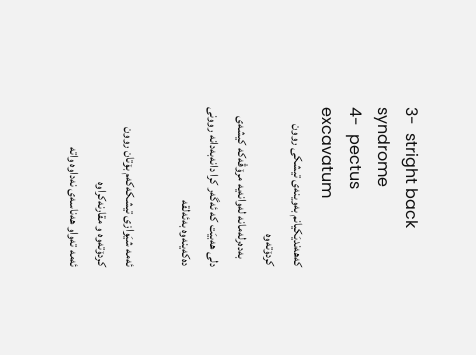3-  stright back syndrome
4-  pectus excavatum
كه‌هه‌نديَكيانم به‌وينه‌ی تيشكی روون كردۆته‌وه‌
   به‌ده‌رله‌مانه‌ له‌وانه‌يه‌ مرۆڤه‌كه‌ كيشه‌ی دلی هه‌بيَت كه‌ ئه‌گه‌ر كرا دانه‌به‌دانه‌ روونی ده‌كه‌ينه‌وه‌ به‌ئه‌لقه‌

ئه‌مه‌ شيَوازی تيشكه‌كه‌م بۆتان روون كردۆته‌وه‌ و مقارنه‌كراوه‌
ئه‌مه‌ ته‌واو هه‌ناسه‌ی نه‌داوه‌ واته‌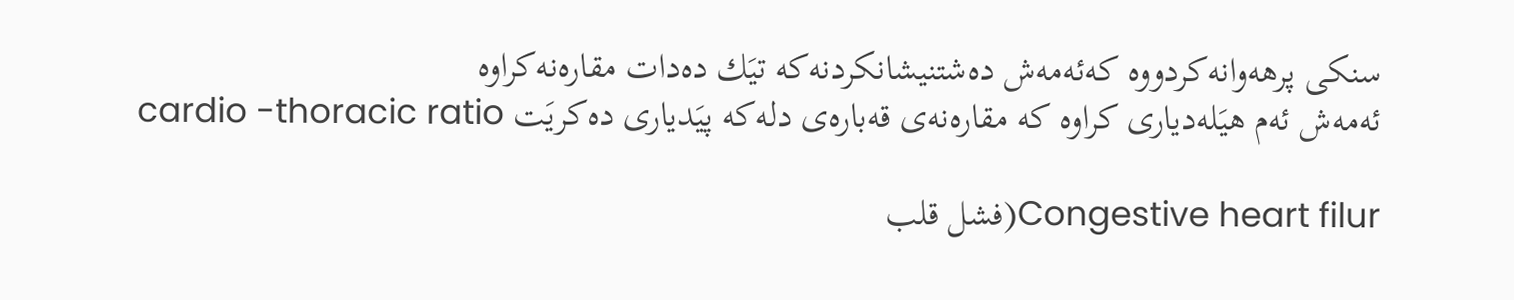سنكی پرهه‌وانه‌كردووه‌ كه‌ئه‌مه‌ش ده‌شتنيشانكردنه‌كه‌ تيَك ده‌دات مقاره‌نه‌كراوه‌
ئه‌مه‌ش ئه‌م هيَله‌دياری كراوه‌ كه‌ مقاره‌نه‌ی قه‌باره‌ی دله‌كه‌ پيَدياری ده‌كريَت cardio -thoracic ratio

Congestive heart filur(فشل قلب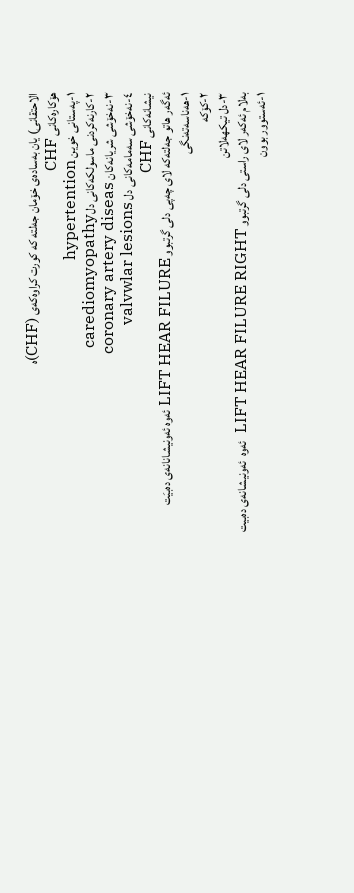الاحتقانی) يان به‌ساده‌ی خۆمان جه‌لته‌ كه‌ كورت كراوه‌كه‌ی (CHF)ه‌
هۆكاره‌كانی CHF
١-په‌ستانی خوين hypertention
٢-كارنه‌كردنی ماسولكه‌كانی دلcarediomyopathy
٣-نه‌خۆشی شريانه‌كان coronary artery diseas
٤-نه‌خۆشی سه‌مامه‌كانی دل valvwlar lesions
نيشانه‌كانی CHF
ئه‌گه‌ر هاتو جه‌لته‌كه‌ لای چه‌پی دلی گرتبوو LIFT HEAR FILURE ئه‌وه‌ ئه‌ونيشانانه‌ی ده‌بيَت
١-هه‌ناسه‌ته‌نگی
٢-كۆكه‌
٣-دل تيكهه‌لاتن
به‌لام ئه‌كه‌ر لای راستی دلی گرتبوو LIFT HEAR FILURE RIGHT  ئه‌وه‌  ئه‌ونيشانه‌ی ده‌بيت
١-ئه‌ستوور بوون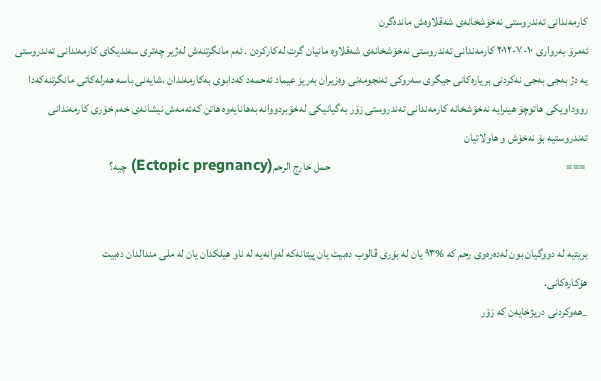كارمه‌ندانی ته‌ندروستی نه‌خۆشخانه‌ی شه‌قلاوه‌ش مانده‌گرن
ئه‌مرۆ به‌رواری ١٠-٧-٢٠١٢ كارمه‌ندانی ته‌ندروستی نه‌خۆشخانه‌ی شه‌قلاوه‌ مانيان گرت له‌كاركردن . ئه‌م مانگرتنه‌ش له‌ژير چه‌تری سه‌نديكای كارمه‌ندانی ته‌ندروستی يه‌ دژ به‌جی به‌جی نه‌كردنی برياره‌كانی جيگری سه‌روكی ئه‌نجومه‌نی وه‌زيران به‌ريز عيماد ئه‌حمه‌د كه‌دابوی به‌كارمه‌ندان .شايه‌نی باسه‌ هه‌رله‌كاتی مانگرتنه‌كه‌دا رووداويكی هاتوچۆ هينرايه‌ نه‌خۆشخانه‌ كارمه‌ندانی ته‌ندروستی زۆر به‌گيانيكی له‌خۆبردووانه‌ به‌هانايه‌وه‌ هاتن كه‌ئه‌مه‌ش نيشانه‌ی خه‌م خۆری كارمه‌ندانی ته‌ندروستيه‌ بۆ نه‌خۆش و هاولاتيان
 ===                                                                                                        حمل خارج الرحم(Ectopic pregnancy) چيه‌؟


بريتيه‌ له‌ دووگيان بون له‌ده‌ره‌وی رحم كه‌ %٩٣ يان له‌ بۆری ڤالوب ده‌بيت يان پيتانه‌كه‌ له‌وانه‌يه‌ له‌ ناو هيلكدان يان له‌ ملی مندالدان ده‌بيت
هۆكاره‌كانی.
_هه‌وكردنی دريژخايه‌ن كه‌ زۆر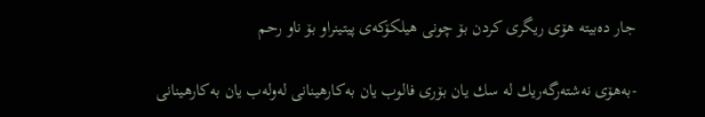جار ده‌بيته‌ هۆی ريگری كردن بۆ چونی هيلكۆكه‌ی پيتينراو بۆ ناو رحم

-به‌هۆی نه‌شته‌رگه‌ريك له‌ سك يان بۆری فالوب يان به‌كارهينانی له‌وله‌ب يان به‌كارهينانی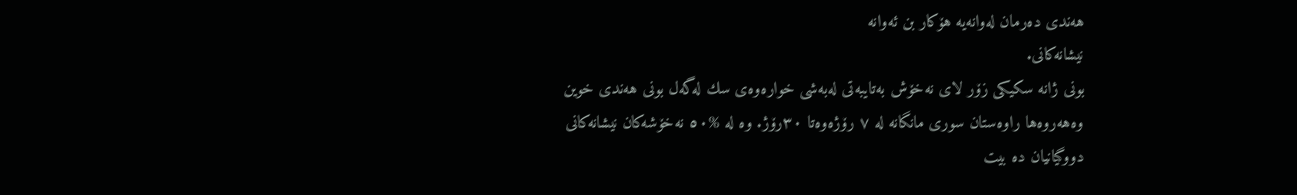هه‌ندی ده‌رمان له‌وانه‌يه‌ هۆكار بن ئه‌وانه‌
نيشانه‌كانی.
بونی ژانه‌ سكيكی زۆر لای نه‌خۆش به‌تايبه‌تی له‌به‌شی خواره‌وه‌ی سك له‌گه‌ل بونی هه‌ندی خوين وه‌هه‌روه‌ها راوه‌ستان سوری مانگانه‌ له‌ ٧ رۆژه‌وه‌تا ٣٠رۆژ. وه‌ له‌ %٥٠ نه‌خۆشه‌كان نيشانه‌كانی دووگيانيان ده‌ بيت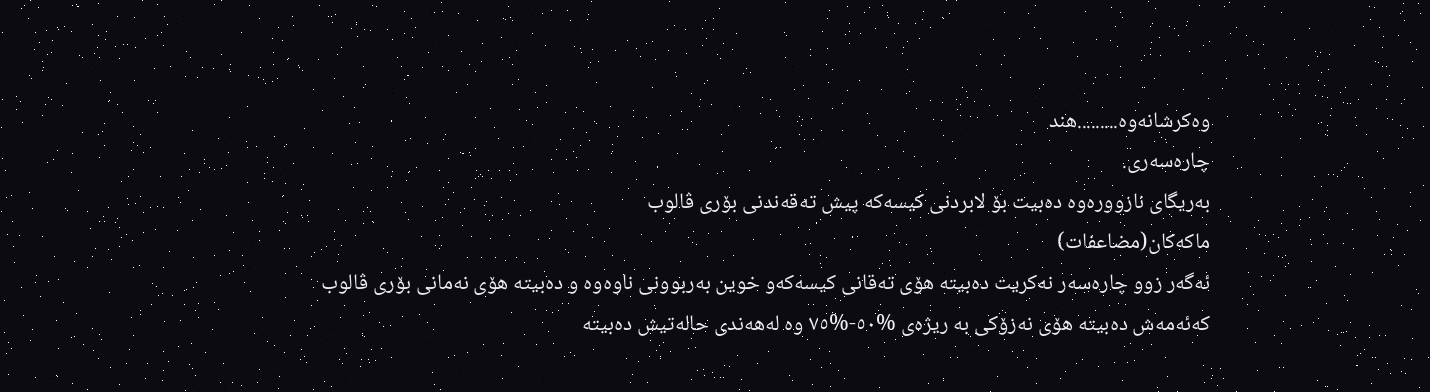وه‌كرشانه‌وه‌.........هند
چاره‌سه‌ری.
به‌ريگای نازووره‌وه‌ ده‌بيت بۆ لابردنی كيسه‌كه‌ پيش ته‌قه‌ندنی بۆری ڤالوب
ماكه‌كان(مضاعفات)
ئه‌گه‌ر زوو چاره‌سه‌ر نه‌كريت ده‌بيته‌ هۆی ته‌قانی كيسه‌كه‌و خوين به‌ربوونی ناوه‌وه‌ و ده‌بيته‌ هۆی نه‌مانی بۆری ڤالوب
كه‌ئه‌مه‌ش ده‌بيته‌ هۆی نه‌زۆكی به‌ ريژه‌ی %٥٠-%٧٥ وه‌ له‌هه‌ندی حاله‌تيش ده‌بيته‌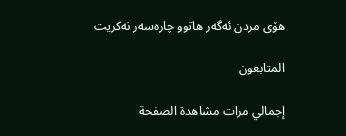هۆی مردن ئه‌گه‌ر هاتوو چاره‌سه‌ر نه‌كريت

المتابعون

إجمالي مرات مشاهدة الصفحة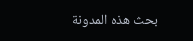بحث هذه المدونة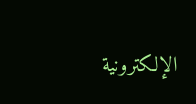الإلكترونية